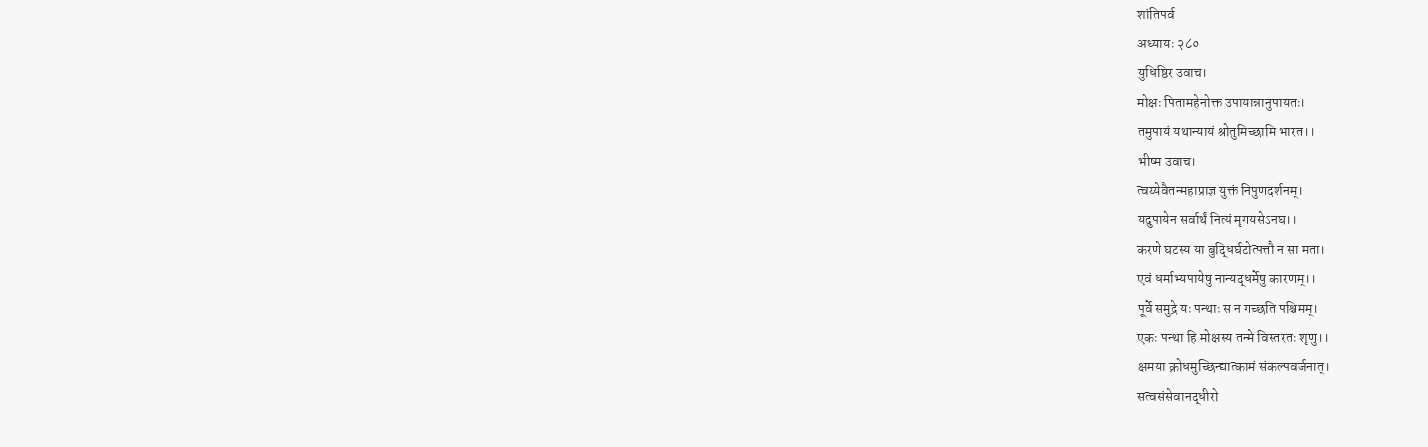शांतिपर्व
अध्यायः २८०
युधिष्ठिर उवाच।
मोक्षः पितामहेनोक्त उपायान्नानुपायतः।
तमुपायं यथान्यायं श्रोतुमिच्छामि भारत।।
भीष्म उवाच।
त्वय्येवैतन्महाप्राज्ञ युक्तं निपुणदर्शनम्।
यदुपायेन सर्वार्थं नित्यं मृगयसेऽनघ।।
करणे घटस्य या बुद्धिर्घटोत्पत्तौ न सा मता।
एवं धर्माभ्यपायेषु नान्यद्धर्मेषु कारणम्।।
पूर्वे समुद्रे यः पन्थाः स न गच्छति पश्चिमम्।
एकः पन्था हि मोक्षस्य तन्मे विस्तरतः शृणु।।
क्षमया क्रोधमुच्छिन्द्यात्कामं संकल्पवर्जनात्।
सत्वसंसेवानद्धीरो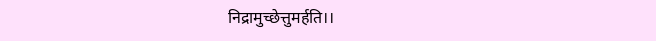निद्रामुच्छेत्तुमर्हति।।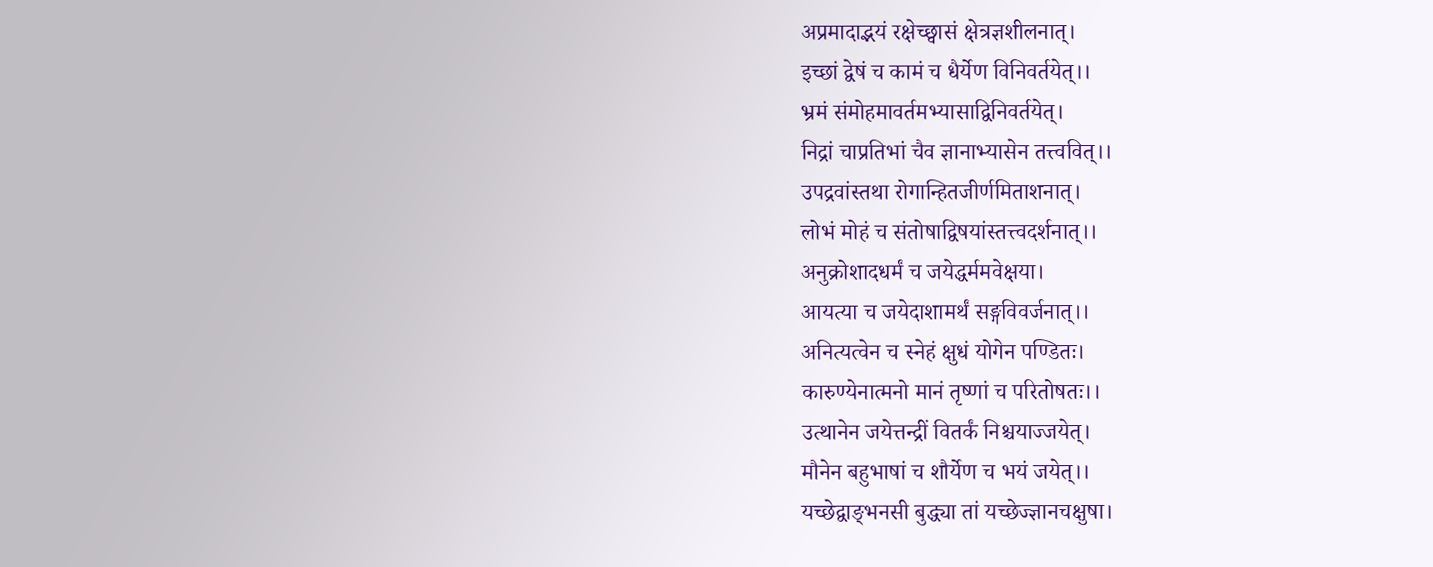अप्रमादाद्भयं रक्षेच्छ्वासं क्षेत्रज्ञशीलनात्।
इच्छां द्वेषं च कामं च धैर्येण विनिवर्तयेत्।।
भ्रमं संमोहमावर्तमभ्यासाद्विनिवर्तयेत्।
निद्रां चाप्रतिभां चैव ज्ञानाभ्यासेन तत्त्ववित्।।
उपद्रवांस्तथा रोगान्हितजीर्णमिताशनात्।
लोभं मोहं च संतोषाद्विषयांस्तत्त्वदर्शनात्।।
अनुक्रोशादधर्मं च जयेद्धर्ममवेक्षया।
आयत्या च जयेदाशामर्थं सङ्गविवर्जनात्।।
अनित्यत्वेन च स्नेहं क्षुधं योगेन पण्डितः।
कारुण्येनात्मनो मानं तृष्णां च परितोषतः।।
उत्थानेन जयेत्तन्द्रीं वितर्कं निश्चयाज्जयेत्।
मौनेन बहुभाषां च शौर्येण च भयं जयेत्।।
यच्छेद्वाङ्भनसी बुद्ध्या तां यच्छेज्ज्ञानचक्षुषा।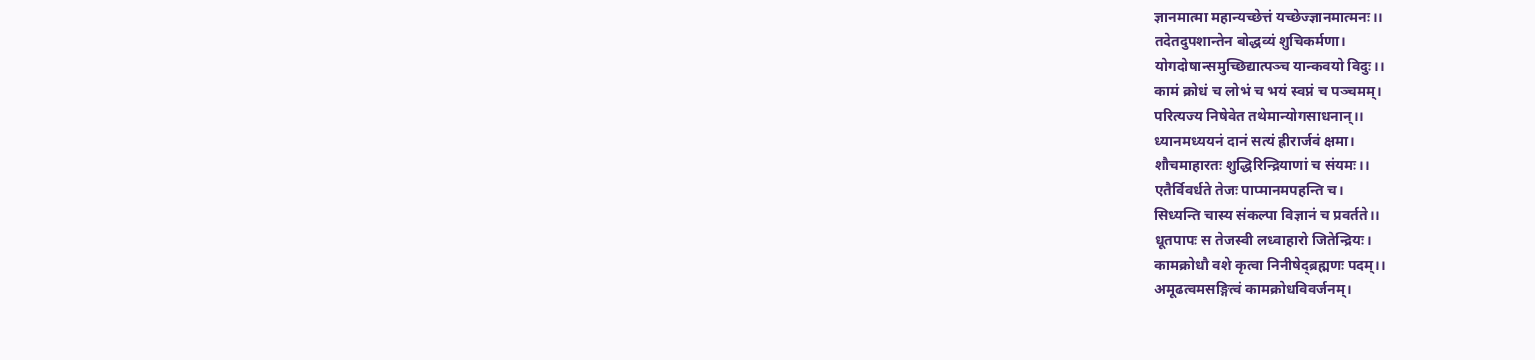ज्ञानमात्मा महान्यच्छेत्तं यच्छेज्ज्ञानमात्मनः।।
तदेतदुपशान्तेन बोद्धव्यं शुचिकर्मणा।
योगदोषान्समुच्छिद्यात्पञ्च यान्कवयो विदुः।।
कामं क्रोधं च लोभं च भयं स्वप्नं च पञ्चमम्।
परित्यज्य निषेवेत तथेमान्योगसाधनान्।।
ध्यानमध्ययनं दानं सत्यं ह्रीरार्जवं क्षमा।
शौचमाहारतः शुद्धिरिन्द्रियाणां च संयमः।।
एतैर्विवर्धते तेजः पाप्मानमपहन्ति च।
सिध्यन्ति चास्य संकल्पा विज्ञानं च प्रवर्तते।।
धूतपापः स तेजस्वी लध्वाहारो जितेन्द्रियः।
कामक्रोधौ वशे कृत्वा निनीषेद्ब्रह्मणः पदम्।।
अमूढत्वमसङ्गित्वं कामक्रोधविवर्जनम्।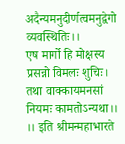अदैन्यमनुदीर्णत्वमनुद्वेगो व्यवस्थितिः।।
एष मार्गो हि मोक्षस्य प्रसन्नो विमलः शुचिः।
तथा वाक्कायमनसां नियमः कामतोऽन्यथा।।
।। इति श्रीमन्महाभारते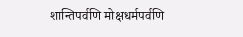शान्तिपर्वणि मोक्षधर्मपर्वणि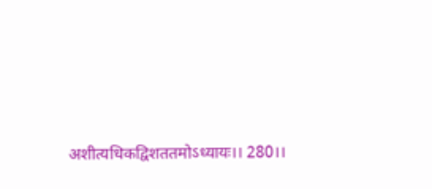अशीत्यधिकद्विशततमोऽध्यायः।। 280।।